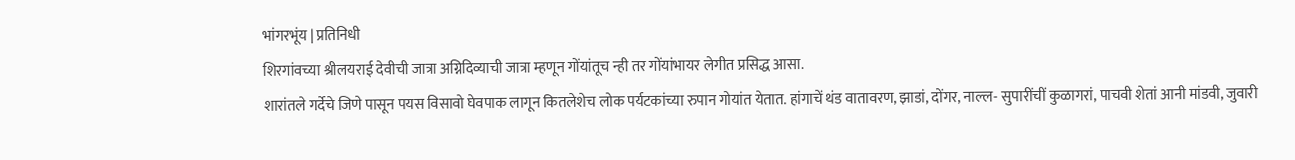भांगरभूंय | प्रतिनिधी
शिरगांवच्या श्रीलयराई देवीची जात्रा अग्निदिव्याची जात्रा म्हणून गोंयांतूच न्ही तर गोंयांभायर लेगीत प्रसिद्ध आसा.
शारांतले गर्देचे जिणे पासून पयस विसावो घेवपाक लागून कितलेशेच लोक पर्यटकांच्या रुपान गोयांत येतात. हांगाचें थंड वातावरण, झाडां, दोंगर, नाल्ल- सुपारींचीं कुळागरां, पाचवी शेतां आनी मांडवी, जुवारी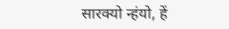सारक्यो न्हंयो, हें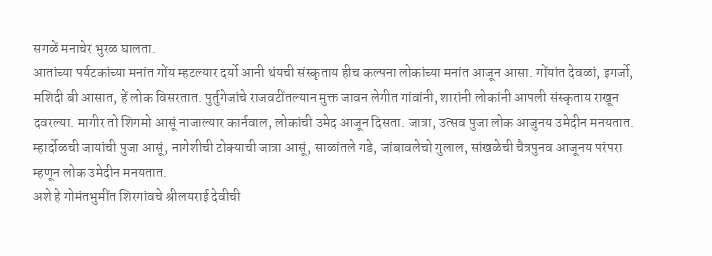सगळें मनाचेर भुरळ घालता.
आतांच्या पर्यटकांच्या मनांत गोंय म्हटल्यार दर्यो आनी थंयची संस्कृताय हीच कल्पना लोकांच्या मनांत आजून आसा. गोंयांत देवळां, इगर्जो, मशिदी बी आसात, हें लोक विसरतात. पुर्तुगेजांचे राजवटींतल्यान मुक्त जावन लेगीत गांवांनी, शारांनी लोकांनी आपली संस्कृताय राखून दवरल्या. मागीर तो शिगमो आसूं नाजाल्यार कार्नवाल, लोकांची उमेद आजून दिसता. जात्रा, उत्सव पुजा लोक आजुनय उमेदीन मनयतात. म्हार्दोळची जायांची पुजा आसूं, नागेशीची टोक्याची जात्रा आसूं, साळांतले गडे, जांबावलेचो गुलाल, सांखळेची चैत्रपुनव आजूनय परंपरा म्हणून लोक उमेदीन मनयतात.
अशे हे गोमंतभुमींत शिरगांवचे श्रीलयराई देवीची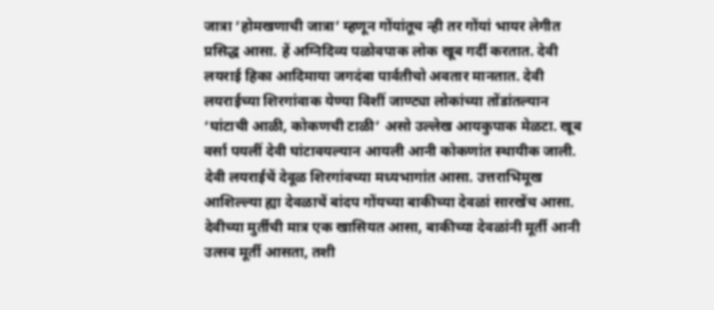जात्रा ‘होमखणाची जात्रा’ म्हणून गोंयांतूच न्ही तर गोंयां भायर लेगीत प्रसिद्ध आसा. हें अग्निदिव्य पळोवपाक लोक खूब गर्दी करतात. देवी लयराई हिका आदिमाया जगदंबा पार्वतीचो अवतार मानतात. देवी लयराईच्या शिरगांवाक येण्या विशीं जाण्ट्या लोकांच्या तोंडांतल्यान ‘घांटाची आळी, कोकणची टाळी’ असो उल्लेख आयकुपाक मेळटा. खूब वर्सा पयलीं देवी घांटावयल्यान आयली आनी कोकणांत स्थायीक जाली.
देवी लयराईचें देवूळ शिरगांवच्या मध्यभागांत आसा. उत्तराभिमूख आशिल्ल्या ह्या देवळाचें बांदप गोंयच्या बाकीच्या देवळां सारखेंच आसा. देवीच्या मुर्तीची मात्र एक खासियत आसा, बाकीच्या देवळांनी मूर्ती आनी उत्सव मूर्ती आसता, तशी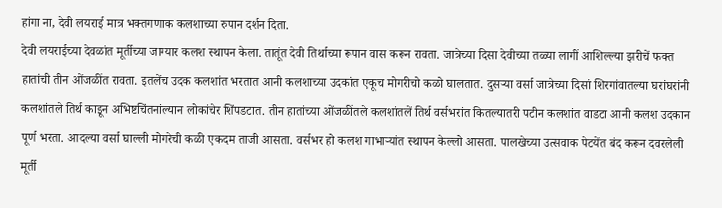हांगा ना, देवी लयराई मात्र भक्तगणाक कलशाच्या रुपान दर्शन दिता.
देवी लयराईच्या देवळांत मूर्तीच्या जाग्यार कलश स्थापन केला. तातूंत देवी तिर्थाच्या रूपान वास करून रावता. जात्रेच्या दिसा देवीच्या तळ्या लागीं आशिल्ल्या झरीचें फक्त हातांची तीन ओंजळींत रावता. इतलेंच उदक कलशांत भरतात आनी कलशाच्या उदकांत एकूच मोगरीचो कळो घालतात. दुसऱ्या वर्सा जात्रेच्या दिसां शिरगांवातल्या घरांघरांनी कलशांतले तिर्थ काइून अभिष्टचिंतनांल्यान लोकांचेर शिंपडटात. तीन हातांच्या ओंजळींतले कलशांतलें तिर्थ वर्सभरांत कितल्यातरी पटीन कलशांत वाडटा आनी कलश उदकान पूर्ण भरता. आदल्या वर्सा घाल्ली मोगरेची कळी एकदम ताजी आसता. वर्सभर हो कलश गाभाऱ्यांत स्थापन केल्लो आसता. पालखेच्या उत्सवाक पेटयेंत बंद करून दवरलेली मूर्ती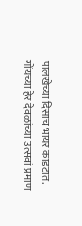पालखेच्या दिसाच भायर काडटात.
गोंयच्या हेर देवळांच्या उत्सवां प्रमाण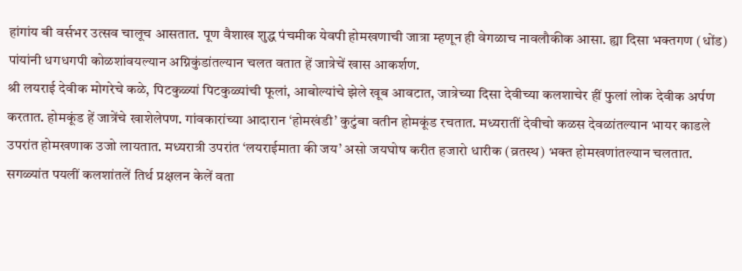हांगांय बी वर्सभर उत्सव चालूच आसतात. पूण वैशाख शुद्ध पंचमीक येवपी होमखणाची जात्रा म्हणून ही वेगळाच नावलौकीक आसा. ह्या दिसा भक्तगण (धोंड) पांयांनी धगधगपी कोळशांवयल्यान अग्निकुंडांतल्यान चलत वतात हें जात्रेचें खास आकर्शण.
श्री लयराई देवीक मोगरेचे कळे, पिटकुळ्यां पिटकुळ्यांची फूलां, आबोल्यांचे झेले खूब आवटात, जात्रेच्या दिसा देवीच्या कलशाचेर हीं फुलां लोक देवीक अर्पण करतात. होमकूंड हें जात्रेंचे खाशेलेपण. गांवकारांच्या आदारान ‘होमखंडी’ कुटुंबा वतीन होमकूंड रचतात. मध्यरातीं देवीचो कळस देवळांतल्यान भायर काडले उपरांत होमखणाक उजो लायतात. मध्यरात्री उपरांत ‘लयराईमाता की जय’ असो जयघोष करीत हजारो धारीक (व्रतस्थ) भक्त होमखणांतल्यान चलतात.
सगळ्यांत पयलीं कलशांतलें तिर्थ प्रक्षलन केलें वता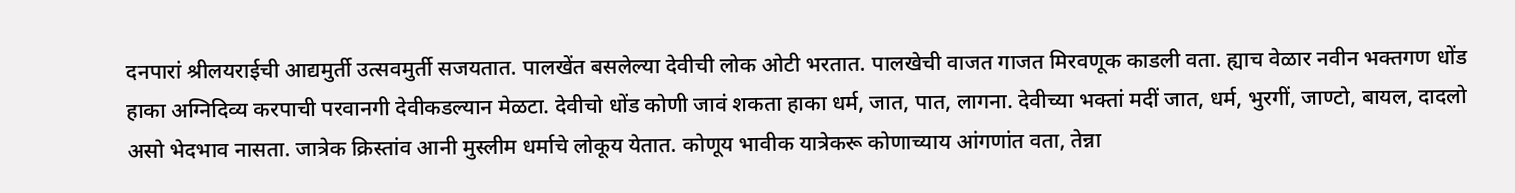दनपारां श्रीलयराईची आद्यमुर्ती उत्सवमुर्ती सजयतात. पालखेंत बसलेल्या देवीची लोक ओटी भरतात. पालखेची वाजत गाजत मिरवणूक काडली वता. ह्याच वेळार नवीन भक्तगण धोंड हाका अग्निदिव्य करपाची परवानगी देवीकडल्यान मेळटा. देवीचो धोंड कोणी जावं शकता हाका धर्म, जात, पात, लागना. देवीच्या भक्तां मदीं जात, धर्म, भुरगीं, जाण्टो, बायल, दादलो असो भेदभाव नासता. जात्रेक क्रिस्तांव आनी मुस्लीम धर्माचे लोकूय येतात. कोणूय भावीक यात्रेकरू कोणाच्याय आंगणांत वता, तेन्ना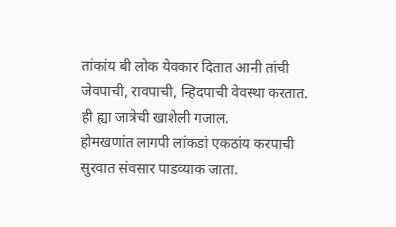तांकांय बी लोक येवकार दितात आनी तांची जेवपाची, रावपाची, न्हिदपाची वेवस्था करतात. ही ह्या जात्रेची खाशेली गजाल.
होमखणांत लागपी लांकडां एकठांय करपाची सुरवात संवसार पाडव्याक जाता.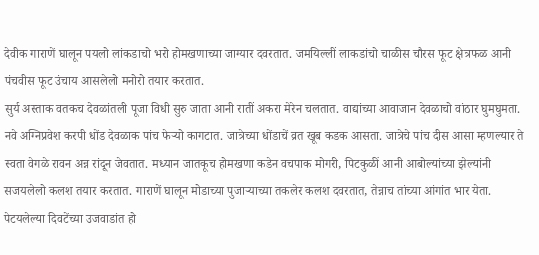देवीक गाराणें घालून पयलो लांकडाचो भरो होमखणाच्या जाग्यार दवरतात. जमयिल्लीं लाकडांचो चाळीस चौरस फूट क्षेत्रफळ आनी पंचवीस फूट उंचाय आसलेलो मनोरो तयार करतात.
सुर्य अस्ताक वतकच देवळांतली पूजा विधी सुरु जाता आनी रातीं अकरा मेरेन चलतात. वाद्यांच्या आवाजान देवळाचो वांठार घुमघुमता. नवे अग्निप्रवेश करपी धोंड देवळाक पांच फेऱ्यो कागटात. जात्रेच्या धोंडाचें व्रत खूब कडक आसता. जात्रेचे पांच दीस आसा म्हणल्यार ते स्वता वेगळे रावन अन्न रांदून जेवतात. मध्यान जातकूच होमखणा कडेन वचपाक मोगरी, पिटकुळीं आनी आबोल्यांच्या झेल्यांनी सजयलेलो कलश तयार करतात. गाराणें घालून मोडाच्या पुजाऱ्याच्या तकलेर कलश दवरतात, तेन्नाच तांच्या आंगांत भार येता. पेटयलेल्या दिवटेंच्या उजवाडांत हो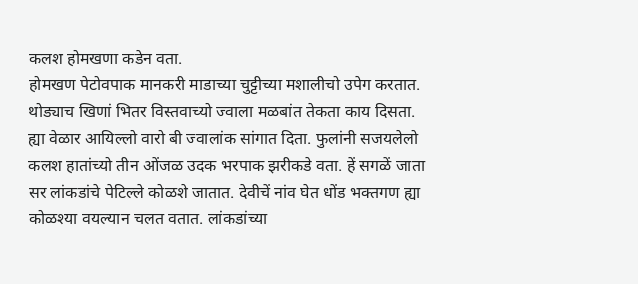कलश होमखणा कडेन वता.
होमखण पेटोवपाक मानकरी माडाच्या चुट्टीच्या मशालीचो उपेग करतात. थोड्याच खिणां भितर विस्तवाच्यो ज्वाला मळबांत तेकता काय दिसता. ह्या वेळार आयिल्लो वारो बी ज्वालांक सांगात दिता. फुलांनी सजयलेलो कलश हातांच्यो तीन ओंजळ उदक भरपाक झरीकडे वता. हें सगळें जाता सर लांकडांचे पेटिल्ले कोळशे जातात. देवीचें नांव घेत धोंड भक्तगण ह्या कोळश्या वयल्यान चलत वतात. लांकडांच्या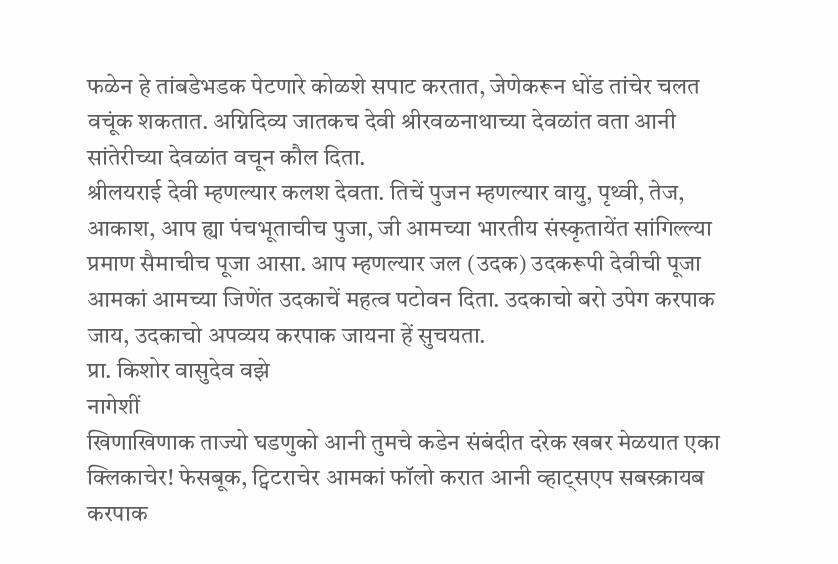फळेन हे तांबडेभडक पेटणारे कोळशे सपाट करतात, जेणेकरून धोंड तांचेर चलत वचूंक शकतात. अग्निदिव्य जातकच देवी श्रीरवळनाथाच्या देवळांत वता आनी सांतेरीच्या देवळांत वचून कौल दिता.
श्रीलयराई देवी म्हणल्यार कलश देवता. तिचें पुजन म्हणल्यार वायु, पृथ्वी, तेज, आकाश, आप ह्या पंचभूताचीच पुजा, जी आमच्या भारतीय संस्कृतायेंत सांगिल्ल्या प्रमाण सैमाचीच पूजा आसा. आप म्हणल्यार जल (उदक) उदकरूपी देवीची पूजा आमकां आमच्या जिणेंत उदकाचें महत्व पटोवन दिता. उदकाचो बरो उपेग करपाक जाय, उदकाचो अपव्यय करपाक जायना हें सुचयता.
प्रा. किशोर वासुदेव वझे
नागेशीं
खिणाखिणाक ताज्यो घडणुको आनी तुमचे कडेन संबंदीत दरेक खबर मेळयात एका क्लिकाचेर! फेसबूक, ट्विटराचेर आमकां फॉलो करात आनी व्हाट्सएप सबस्क्रायब करपाक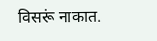विसरूं नाकात.